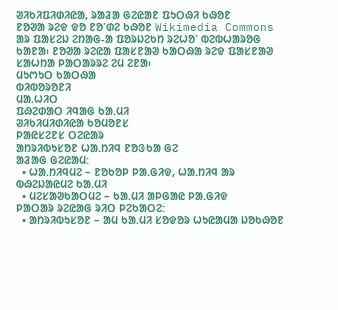ᱣᱤᱠᱤᱯᱤᱰᱤᱭᱟ, ᱨᱟᱲᱟ ᱜᱮᱭᱟᱱ ᱯᱩᱛᱷᱤ ᱠᱷᱚᱱ
ᱱᱚᱣᱟ ᱨᱮᱫ ᱫᱚ ᱱᱚᱸᱰᱮ ᱠᱷᱚᱱ Wikimedia Commons ᱟᱨ ᱯᱟᱥᱮᱡ ᱮᱴᱟᱜ-ᱟ ᱯᱚᱨᱡᱮᱠᱴ ᱨᱮᱦᱚᱸ ᱵᱮᱵᱦᱟᱨᱚᱜ ᱠᱟᱱᱟ᱾ ᱱᱚᱣᱟ ᱨᱮᱭᱟ ᱯᱟᱥᱱᱟᱣ ᱠᱟᱛᱷᱟ ᱨᱮᱫ ᱯᱟᱥᱱᱟᱣ ᱥᱟᱦᱴᱟ ᱞᱟᱛᱟᱨᱨᱮ ᱮᱢ ᱮᱱᱟ᱾
ᱢᱩᱬᱩᱛ ᱠᱟᱛᱷᱟ
ᱵᱤᱵᱚᱨᱚᱱᱤ
ᱢᱟᱹᱦᱤᱛ
ᱯᱷᱮᱰᱟᱛ ᱤᱧᱟᱜ ᱠᱟᱹᱢᱤ
ᱣᱤᱠᱤᱢᱤᱰᱤᱭᱟ ᱠᱚᱢᱚᱱᱥ
ᱞᱟᱭᱥᱮᱱᱥ ᱛᱮᱭᱟᱨ
ᱟᱴᱨᱤᱵᱩᱥᱚᱱ ᱦᱟᱹᱴᱤᱧ ᱱᱚᱝᱠᱟ ᱜᱮ
ᱟᱲᱟᱜ ᱜᱮᱭᱟᱢ:
  • ᱦᱟᱹᱴᱤᱧᱢᱮ – ᱱᱚᱠᱚᱞ ᱞᱟᱹᱜᱤᱫ, ᱦᱟᱹᱴᱤᱧ ᱟᱨ ᱵᱷᱮᱡᱟᱭᱢᱮ ᱠᱟᱹᱢᱤ
  • ᱢᱮᱥᱟᱣᱠᱟᱛᱢᱮ – ᱠᱟᱹᱢᱤ ᱟᱞᱜᱟᱭ ᱞᱟᱹᱜᱤᱫ
ᱞᱟᱛᱟᱨ ᱨᱮᱭᱟᱜ ᱨᱤᱛ ᱞᱮᱠᱟᱛᱮ:
  • ᱟᱴᱨᱤᱵᱩᱥᱚᱱ – ᱟᱢ ᱠᱟᱹᱢᱤ ᱥᱚᱫᱚᱨ ᱦᱩᱭᱟᱢᱟ ᱡᱚᱠᱷᱚᱱ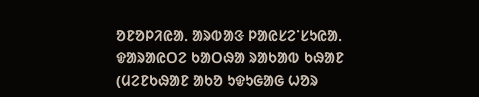ᱚᱱᱚᱞᱤᱭᱟᱹ ᱟᱨᱵᱟᱝ ᱞᱟᱭᱥᱮᱸᱥᱩᱭᱟᱹ ᱫᱟᱨᱟᱭᱛᱮ ᱠᱟᱛᱷᱟ ᱨᱟᱠᱟᱵ ᱠᱷᱟᱱ (ᱢᱮᱱᱠᱷᱟᱱ ᱟᱠᱚ ᱩᱫᱩᱜᱟᱜ ᱦᱚᱨ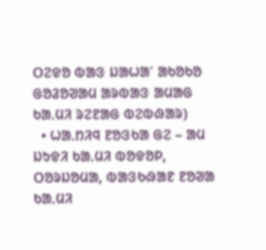ᱛᱮᱫᱚ ᱵᱟᱝ ᱡᱟᱦᱟᱸ ᱟᱠᱚᱠᱚ ᱜᱚᱲᱚᱣᱟᱢ ᱟᱨᱵᱟᱝ ᱟᱢᱟᱜ ᱠᱟᱹᱢᱤ ᱨᱮᱱᱟᱜ ᱵᱮᱵᱷᱟᱨ)
  • ᱦᱟᱹᱴᱤᱧ ᱱᱚᱝᱠᱟ ᱜᱮ – ᱟᱢ ᱡᱩᱫᱤ ᱠᱟᱹᱢᱤ ᱵᱚᱫᱚᱞ, ᱛᱚᱨᱡᱚᱢᱟ, ᱵᱟᱝᱠᱷᱟᱱ ᱱᱚᱣᱟ ᱠᱟᱹᱢᱤ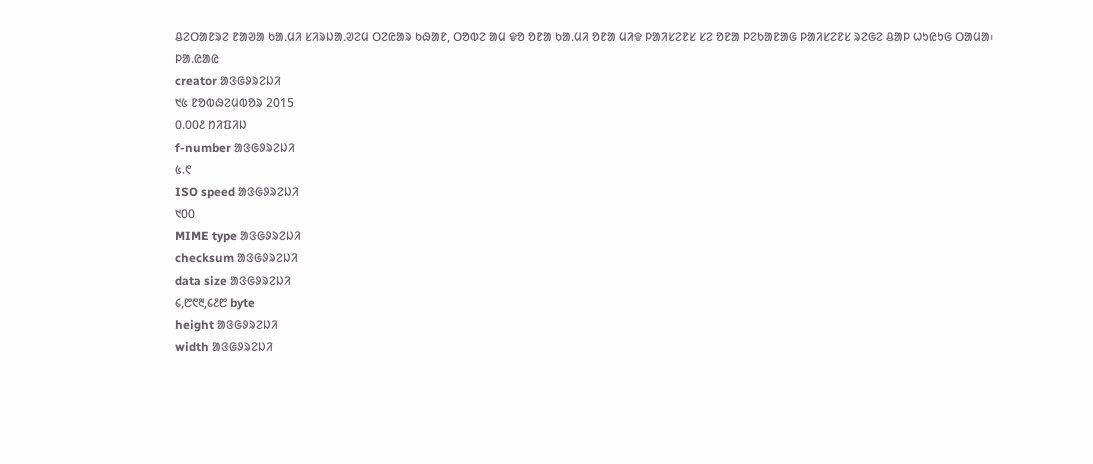ᱪᱮᱛᱟᱱᱨᱮ ᱱᱟᱣᱟ ᱠᱟᱹᱢᱤ ᱥᱤᱨᱡᱟᱹᱣᱮᱢ ᱛᱮᱭᱟᱨ ᱠᱷᱟᱱ, ᱛᱚᱵᱮ ᱟᱢ ᱫᱚ ᱚᱱᱟ ᱠᱟᱹᱢᱤ ᱚᱱᱟ ᱢᱤᱫ ᱞᱟᱤᱥᱮᱱᱥ ᱥᱮ ᱚᱱᱟ ᱞᱮᱠᱟᱱᱟᱜ ᱞᱟᱤᱥᱮᱱᱥ ᱨᱮᱜᱮ ᱪᱟᱞ ᱦᱩᱭᱩᱜ ᱛᱟᱢᱟ᱾
ᱞᱟ.ᱭᱟᱭ
creator ᱟᱝᱜᱽᱨᱮᱡᱤ
᱑᱕ ᱱᱚᱵᱷᱮᱢᱵᱚᱨ 2015
᱐.᱐᱐᱒ ᱴᱤᱯᱤᱡ
f-number ᱟᱝᱜᱽᱨᱮᱡᱤ
᱕.᱖
ISO speed ᱟᱝᱜᱽᱨᱮᱡᱤ
᱑᱐᱐
MIME type ᱟᱝᱜᱽᱨᱮᱡᱤ
checksum ᱟᱝᱜᱽᱨᱮᱡᱤ
data size ᱟᱝᱜᱽᱨᱮᱡᱤ
᱔,᱘᱖᱓,᱔᱒᱘ byte
height ᱟᱝᱜᱽᱨᱮᱡᱤ
width ᱟᱝᱜᱽᱨᱮᱡᱤ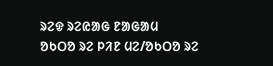ᱨᱮᱫ ᱨᱮᱭᱟᱜ ᱱᱟᱜᱟᱢ
ᱚᱠᱛᱚ ᱨᱮ ᱞᱤᱱ ᱢᱮ/ᱚᱠᱛᱚ ᱨᱮ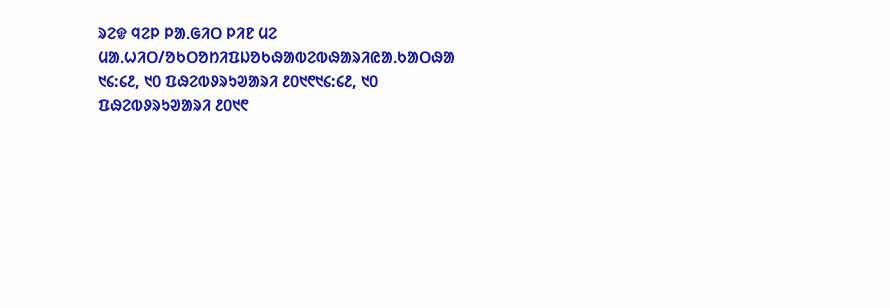ᱨᱮᱫ ᱧᱮᱞ ᱞᱟᱹᱜᱤᱛ ᱞᱤᱱ ᱢᱮ
ᱢᱟᱹᱦᱤᱛ/ᱚᱠᱛᱚᱴᱤᱯᱡᱚᱠᱷᱟᱵᱮᱵᱷᱟᱨᱤᱭᱟᱹᱠᱟᱛᱷᱟ
᱑᱔:᱔᱒, ᱑᱐ ᱯᱷᱮᱵᱽᱨᱩᱣᱟᱨᱤ ᱒᱐᱑᱖᱑᱔:᱔᱒, ᱑᱐ ᱯᱷᱮᱵᱽᱨᱩᱣᱟᱨᱤ ᱒᱐᱑᱖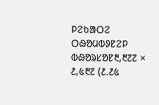ᱞᱮᱠᱟᱛᱮ ᱛᱷᱚᱢᱵᱽᱱᱮᱞ ᱵᱷᱚᱨᱥᱚᱱ᱓,᱓᱗᱗ × ᱒,᱕᱓᱗ (᱒.᱒᱕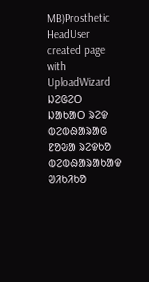MB)Prosthetic HeadUser created page with UploadWizard
ᱡᱮᱜᱮᱛ ᱡᱟᱠᱟᱛ ᱨᱮᱫ ᱵᱮᱵᱷᱟᱨᱟᱜ
ᱱᱚᱶᱟ ᱨᱮᱫᱠᱚ ᱵᱮᱵᱷᱟᱨᱟᱠᱟᱫ ᱣᱤᱠᱤᱠᱚ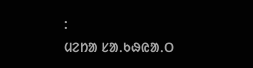:
ᱢᱮᱴᱟ ᱥᱟᱹᱠᱷᱭᱟᱹᱛ